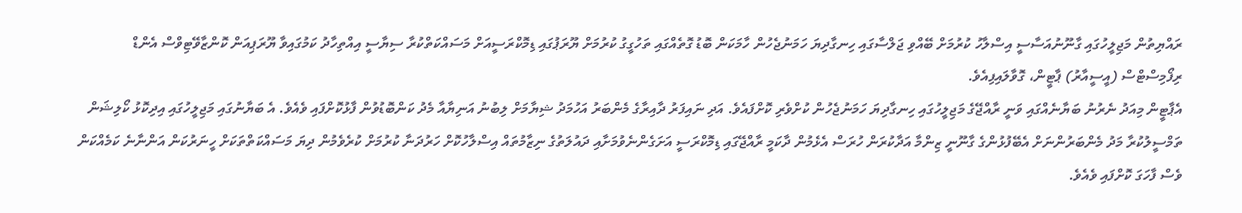ރައްޔިތުން މަޖިލީހުގައި ގާނޫނުއަސާސީ އިސްލާހު ކުރުމަށް ބޭއްވި ޖަލްސާގައި ހިނގާދިޔަ ހަމަނުޖެހުން ހާމަކަން ބޮޑު ގޮތެއްގައި ތަހުގީގު ކުރުމަށް ޔޫރަޕުގައި ޑިމޮކްރަސީއަށް މަސައްކަތްކުރާ ސިޔާސީ އިއްތިހާދު ކަމުގައިވާ ޔޫރަޕިއަން ކޮންޒާވޭޓިވްސް އެންޑް ރިފޯމިސްޓްސް (އީސީއާރު) ޕާޓީން، ގޮވާލައިފިއެވެ.
އެޕާޓީން މިއަދު ނެރުނު ބަޔާނެއްގައި ވަނީ ރާއްޖޭގެ މަޖިލީހުގައި ހިނގާދިޔަ ހަމަނުޖެހުން ކުށްވެރި ކޮށްފައެވެ. އަދި ނައިފަރު ދާއިރާގެ މެންބަރު އަހުމަދު ޝިޔާމަށް ލިބުނު އަނިޔާއާ މެދު ކަންބޮޑުވުން ފާޅުކޮށްފައި ވެއެވެ. އެ ބަޔާނުގައި މަޖިލީހުގައި އިދިކޮޅު ކޯލިޝަން ތަމްސީލުކުރާ މަދު މެންބަރުންނަށް އެބޭފުޅުންގެ ގާނޫނީ ޒިންމާ އަދާކުރަން ހުރަސް އެޅެމުން ދާކަމީ ރާއްޖޭގައި ޑިމޮކްރަސީ އަށަގެންނެވުމަށާއި ދައުލަތުގެ ނިޒާމުތައް އިސްލާހުކޮށް ހަރުދަނާ ކުރުމަށް ކުރެވެމުން ދިޔަ މަސައްކަތްތަކަށް ހީނަރުކަން އަންނާނެ ކަމެއްކަން ވެސް ފާހަގަ ކޮށްފައި ވެއެވެ.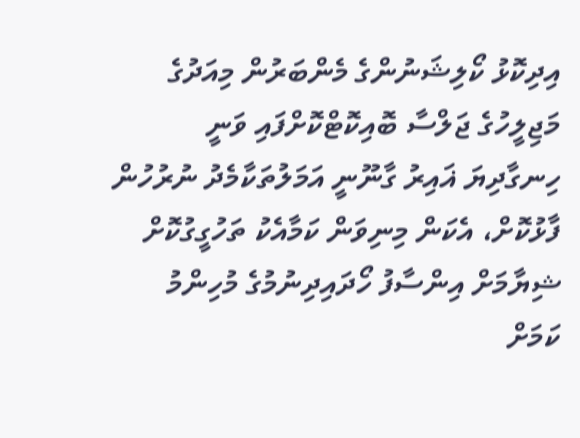އިދިކޮޅު ކޯލިޝަނުންގެ މެންބަރުން މިއަދުގެ މަޖިލީހުގެ ޖަލްސާ ބޮއިކޮޓްކޮށްފައި ވަނީ ހިނގާދިޔަ ޣައިރު ގާނޫނީ އަމަލުތަކާމެދު ނުރުހުން ފާޅުކޮށް، އެކަން މިނިވަން ކަމާއެކު ތަހުގީގުކޮށް ޝިޔާމަށް އިންސާފު ހޯދައިދިނުމުގެ މުހިންމު ކަމަށް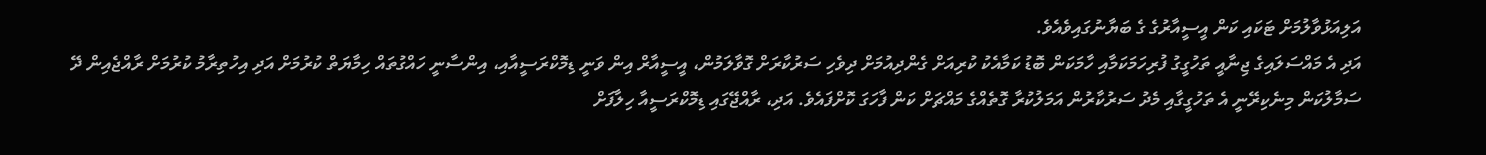އަލިއަޅުވާލުމަށް ޓަކައި ކަން އީސީއާރުގެ ގެ ބަޔާނުގައިވެއެވެ.
އަދި އެ މައްސަލައިގެ ޖިނާއީ ތަހުގީގު ފުރިހަމަކަމާއި ހާމަކަން ބޮޑު ކަމާއެކު ކުރިއަށް ގެންދިއުމަށް ދިވެހި ސަރުކާރަށް ގޮވާލަމުން، އީސީއާރް އިން ވަނީ ޑިމޮކްރަސީއާއި، އިންސާނީ ހައްގުތައް ހިމާޔަތް ކުރުމަށް އަދި އިހުތިރާމު ކުރުމަށް ރާއްޖެއިން ދޭ ސަމާލުކަން މިނެކިރޭނީ އެ ތަހުގީގާއި މެދު ސަރުކާރުން އަމަލުކުރާ ގޮތެއްގެ މައްޗަށް ކަން ފާހަގަ ކޮށްފައެވެ. އަދި، ރާއްޖޭގައި ޑިމޮކްރަސީއާ ހިލާފަށް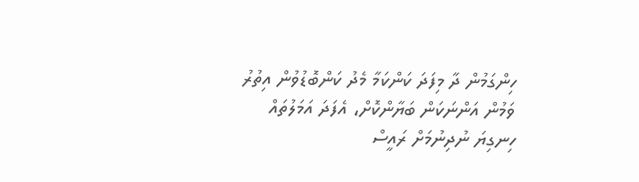ހިންގަމުން ދާ މިފަދަ ކަންކަމާ މެދު ކަންބޮޑުވުން އިތުރު ވަމުން އަންނަކަން ބަޔާންކޮށް، އެފަދަ އަމަލުތައް ހިނގިޔަ ނުދިނުމަށް ރައީސް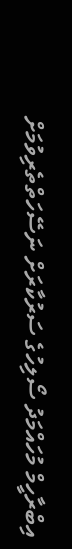އިބްރާހީމް މުހައްމަދު ސޯލިހުގެ ސަރުކާރަށް ނަސޭހަތްތެރިވުމަށް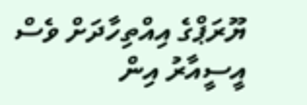ޔޫރަޕްގެ އިއްތިހާދަށް ވެސް އީސީއާރު އިން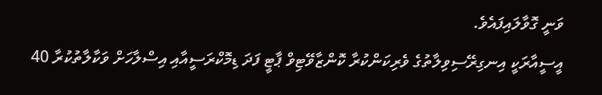ވަނީ ގޮވާލައިފައެވެ.
އީސީއާރަކީ އިނގިރޭސިވިލާތުގެ ވެރިކަންކުރާ ކޮންޒާވޭޓިވް ޕާޓީ ފަދަ ޑިމޮކްރަސީއާއި އިސްލާހަށް ވަކާލާތުކުރާ 40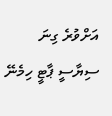އަށްވުރެ ގިނަ ސިޔާސީ ޕާޓީ ހިމެނޭ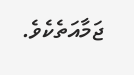ޖަމާއަތެކެވެ.